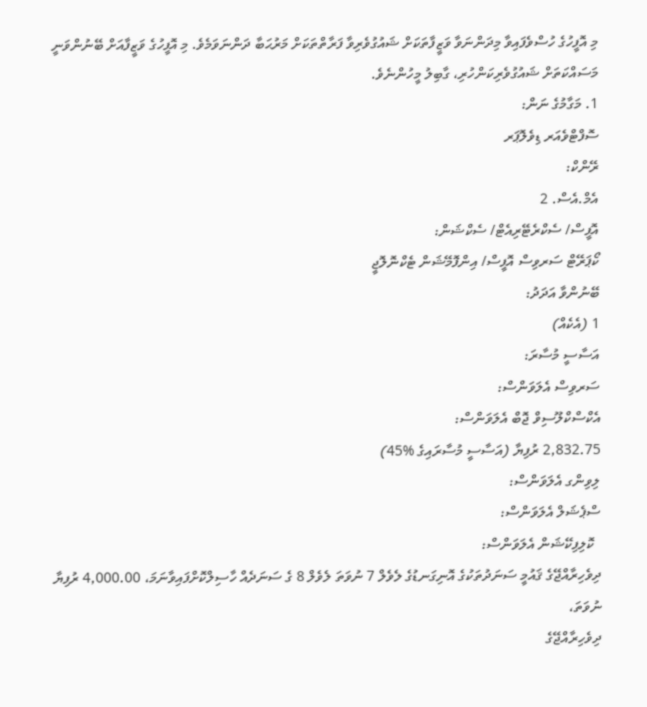މި އޮފީހުގެ ހުސްވެފައިވާ މިދަންނަވާ ވަޒީފާތަކަށް ޝައުގުވެރިވާ ފަރާތްތަކަށް މަރުޙަބާ ދަންނަވަމެވެ. މި އޮފީހުގެ ވަޒީފާއަށް ބޭނުންވަނީ މަސައްކަތަށް ޝައުގުވެރިކަންހުރި، ގާބިލު މީހުންނެވެ.
1. މަގާމުގެ ނަން:
ސޮފްޓްވެއަރ ޑިވެލޮޕަރ
ރޭންކް:
އެމް.އެސް. 2
އޮފީސް/ ސެކްރެޓޭރިއެޓް/ ސެކްޝަން:
ކޯޕަރޭޓް ސަރވިސް އޮފީސް/ އިންފޮމޭޝަން ޓެކްނޮލޮޖީ
ބޭނުންވާ އަދަދު:
1 (އެކެއް)
އަސާސީ މުސާރަ:
ސަރވިސް އެލަވަންސް:
އެކްސްކްލޫސިވް ޖޮބް އެލަވަންސް:
2,832.75 ރުފިޔާ (އަސާސީ މުސާރައިގެ %45)
ލިވިންގ އެލަވަންސް:
ސްޕެޝަލް އެލަވަންސް:
  ކޮލިފިކޭޝަން އެލަވަންސް:
ދިވެހިރާއްޖޭގެ ޤައުމީ ސަނަދުތަކުގެ އޮނިގަނޑުގެ ލެވެލް 7 ނުވަތަ ލެވެލް 8 ގެ ސަނަދެއް ހާސިލްކޮށްފައިވާނަމަ، 4,000.00 ރުފިޔާ ނުވަތަ،
ދިވެހިރާއްޖޭގެ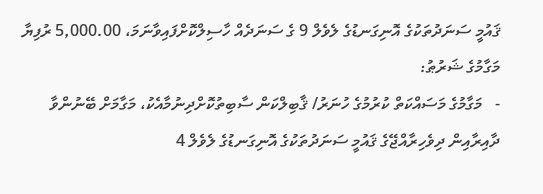ޤައުމީ ސަނަދުތަކުގެ އޮނިގަނޑުގެ ލެވެލް 9 ގެ ސަނަދެއް ހާސިލްކޮށްފައިވާނަމަ، 5,000.00 ރުފިޔާ
މަގާމުގެ ޝަރުޠު:
-   މަގާމުގެ މަސައްކަތް ކުރުމުގެ ހުނަރު/ ޤާބިލްކަން ސާބިތުކޮށްދިނުމާއެކު، މަގާމަށް ބޭނުންވާ ދާއިރާއިން ދިވެހިރާއްޖޭގެ ޤައުމީ ސަނަދުތަކުގެ އޮނިގަނޑުގެ ލެވެލް 4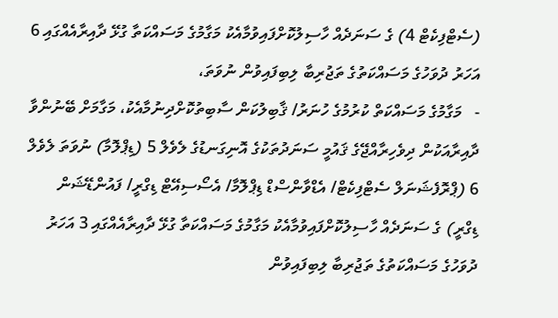(ސެޓްފިކެޓް 4) ގެ ސަނަދެއް ހާސިލުކޮށްފައިވުމާއެކު މަގާމުގެ މަސައްކަތާ ގުޅޭ ދާއިރާއެއްގައި 6 އަހަރު ދުވަހުގެ މަސައްކަތުގެ ތަޖުރިބާ ލިބިފައިވުން ނުވަތަ،
-   މަގާމުގެ މަސައްކަތް ކުރުމުގެ ހުނަރު/ ޤާބިލުކަން ސާބިތުކޮށްދިނުމާއެކު، މަގާމަށް ބޭނުންވާ ދާއިރާއަކުން ދިވެހިރާއްޖޭގެ ޤައުމީ ސަނަދުތަކުގެ އޮނިގަނޑުގެ ލެވެލް 5 (ޑިޕްލޮމާ) ނުވަތަ ލެވެލް 6 (ޕްރޮފެޝަނަލް ސެޓްފިކެޓް/ އެޑްވާންސްޑް ޑިޕްލޮމާ/ އެސޯސިއޭޓް ޑިގްރީ/ ފައުންޑޭޝަން ޑިގްރީ) ގެ ސަނަދެއް ހާސިލުކޮށްފައިވުމާއެކު މަގާމުގެ މަސައްކަތާ ގުޅޭ ދާއިރާއެއްގައި 3 އަހަރު ދުވަހުގެ މަސައްކަތުގެ ތަޖުރިބާ ލިބިފައިވުން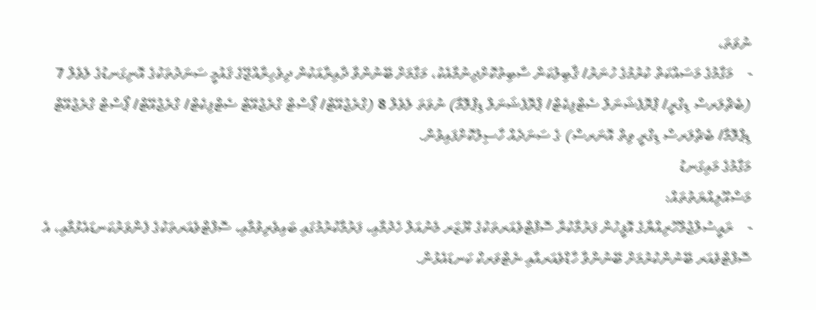ނުވަތަ،
-    މަގާމުގެ މަސައްކަތް ކުރުމުގެ ހުނަރު/ ޤާބިލުކަން ސާބިތުކޮށްދިނުމާއެކު، މަގާމަށް ބޭނުންވާ ދާއިރާއަކުން ދިވެހިރާއްޖޭގެ ޤައުމީ ސަނަދުތަކުގެ އޮނިގަނޑުގެ ލެވެލް 7 (ބެޗްލަރސް ޑިގްރީ/ ޕްރޮފެޝަނަލް ސެޓްފިކެޓް/ ޕްރޮފެޝަނަލް ޑިޕްލޮމާ) ނުވަތަ ލެވެލް 8 (ގްރެޖުއޭޓް/ ޕޯސްޓް ގްރެޖުއޭޓް ސެޓްފިކެޓް/ ގްރެޖުއޭޓް/ ޕޯސްޓް ގްރެޖުއޭޓް ޑިޕްލޮމާ/ ބެޗްލަރސް ޑިގްރީ ވިތް އޮނަރސް) ގެ ސަނަދެއް ހާސިލުކޮށްފައިވުން.
މަގާމުގެ މައިގަނޑު
މަސްއޫލިއްޔަތުތައް:
-    ރައީސުލްޖުމްހޫރިއްޔާގެ އޮފީހުން ފަރުމާކުރާ ސޮފްޓްވެއަރތަކުގެ ޔޫޒަރ މެނުއަލް ހެދުމާއި، ފަރުމާކުރުމުގައި ބައިވެރިވުމާއި، ސޮފްޓްވެއަރތަކުގެ ފެންވަރުކަނޑައެޅުމާއި، އެ ސޮފްޓްވެއަރ ބޭނުންކުރުމަށް ބޭނުންވާ ހާޑްވެއަރއާއި ނެޓްވަރކް ކަނޑައެޅުން.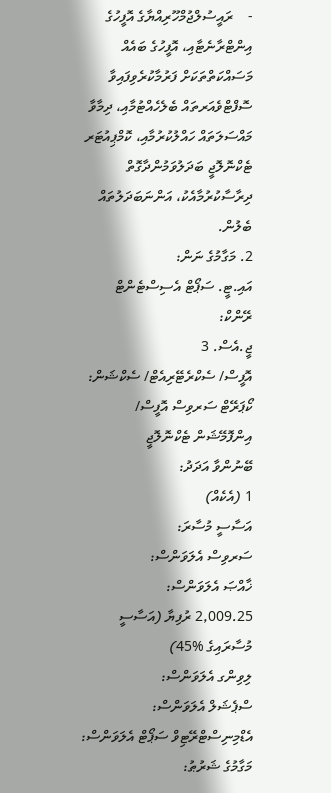-    ރައީސުލްޖުމްހޫރިއްޔާގެ އޮފީހުގެ އިންޓްރާނެޓާއި، އޮފީހުގެ ބައެއް މަސައްކަތްތަކަށް ފަރުމާކުރެވިފައިވާ ސޮފްޓްވެއަރތައް ބެލެހެއްޓުމާއި، ދިމާވާ މައްސަލަތައް ހައްލުކުރުމާއި، ކޮމްޕިއުޓަރ ޓެކްނޮލޮޖީ ބަދަލުވަމުންދާގޮތް ދިރާސާކުރުމާއެކު، އަންނަބަދަލުތައް ބެލުން.
2. މަގާމުގެ ނަން:
އައި.ޓީ. ސަޕޯޓް އެސިސްޓެންޓް
ރޭންކް:
ޖީ.އެސް. 3
އޮފީސް/ ސެކްރެޓޭރިއެޓް/ ސެކްޝަން:
ކޯޕަރޭޓް ސަރވިސް އޮފީސް/ އިންފޮމޭޝަން ޓެކްނޮލޮޖީ
ބޭނުންވާ އަދަދު:
1 (އެކެއް)
އަސާސީ މުސާރަ:
ސަރވިސް އެލަވަންސް:
ޚާއްޞަ އެލަވަންސް:
2,009.25 ރުފިޔާ (އަސާސީ މުސާރައިގެ %45)
ލިވިންގ އެލަވަންސް:
ސްޕެޝަލް އެލަވަންސް:
އެޑްމިނިސްޓްރޭޓިވް ސަޕޯޓް އެލަވަންސް:
މަގާމުގެ ޝަރުޠު: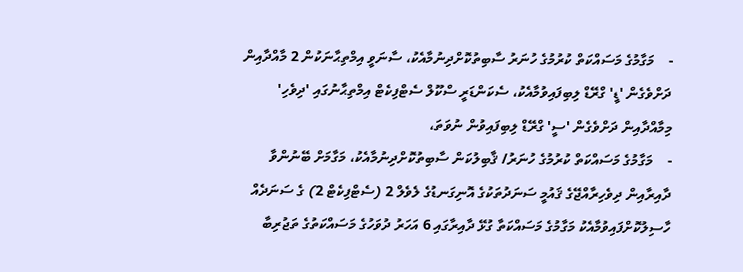-    މަގާމުގެ މަސައްކަތް ކުރުމުގެ ހުނަރު ސާބިތުކޮށްދިނުމާއެކު، ސާނަވީ އިމްތިޙާނަކުން 2 މާއްދާއިން ދަށްވެގެން 'ޑީ' ގްރޭޑް ލިބިފައިވުމާއެކު، ސެކަންޑަރީ ސްކޫލް ސެޓްފިކެޓް އިމްތިޙާނުގައި 'ދިވެހި' މިމާއްދާއިން ދަށްވެގެން 'ސީ' ގްރޭޑް ލިބިފައިވުން ނުވަތަ،
-    މަގާމުގެ މަސައްކަތް ކުރުމުގެ ހުނަރު/ ޤާބިލުކަން ސާބިތުކޮށްދިނުމާއެކު، މަގާމަށް ބޭނުންވާ ދާއިރާއިން ދިވެހިރާއްޖޭގެ ޤައުމީ ސަނަދުތަކުގެ އޮނިގަނޑުގެ ލެވެލް 2 (ސެޓްފިކެޓް 2) ގެ ސަނަދެއް ހާސިލުކޮށްފައިވުމާއެކު މަގާމުގެ މަސައްކަތާ ގުޅޭ ދާއިރާގައި 6 އަހަރު ދުވަހުގެ މަސައްކަތުގެ ތަޖުރިބާ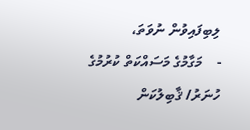ލިބިފައިވުން ނުވަތަ،
-    މަގާމުގެ މަސައްކަތް ކުރުމުގެ ހުނަރު/ ޤާބިލުކަން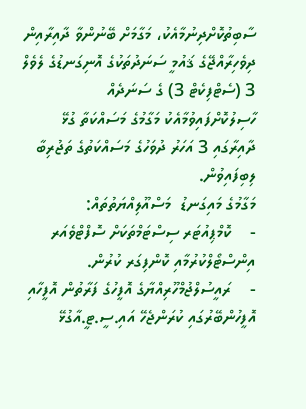ސާބިތުކޮށްދިނުމާއެކު، މަގާމަށް ބޭނުންވާ ދާއިރާއިން ދިވެހިރާއްޖޭގެ ޤައުމީ ސަނަދުތަކުގެ އޮނިގަނޑުގެ ލެވެލް  3 (ސެޓްފިކެޓް 3) ގެ ސަނަދެއް ހާސިލުކޮށްފައިވުމާއެކު މަގާމުގެ މަސައްކަތާ ގުޅޭ ދާއިރާގައި 3 އަހަރު ދުވަހުގެ މަސައްކަތުގެ ތަޖުރިބާ ލިބިފައިވުން.
މަގާމުގެ މައިގަނޑު  މަސްއޫލިއްޔަތުތައް:
-    ކޮމްޕިއުޓަރ ސިސްޓަމްތަކަށް ސޮފްޓްވެއަރ އިންސްޓޯލްކުރުމާއި ކޮންފިގަރ ކުރުން.
-    ރައީސުލްޖުމްހޫރިއްޔާގެ އޮފީހުގެ ފަރާތުން އޮފީހާއި އޮފީހުންބޭރުގައި ކުރަންޖެހޭ އައި.ސީ.ޓީ.އާގުޅޭ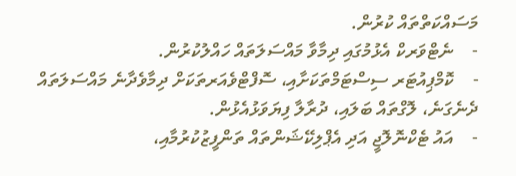މަސައްކަތްތައް ކުރުން.
-    ނެޓްވަރކް އެޅުމުގައި ދިމާވާ މައްސަލަތައް ހައްލުކުރުން.
-    ކޮމްޕިއުޓަރ ސިސްޓަމްތަކަށާއި، ސޮފްޓްވެއަރތަކަށް ދިމާވެދާނެ މައްސަލަތައް ދެނެގަނެ، ލޮގްތައް ބަލައި، ދުރާލާ ފިޔަވަޅުއެޅުން.
-    އައު ޓެކްނޮލޮޖީ އަދި އެޕްލިކޭޝަންތައް ތަންފީޒުކުރުމާއި،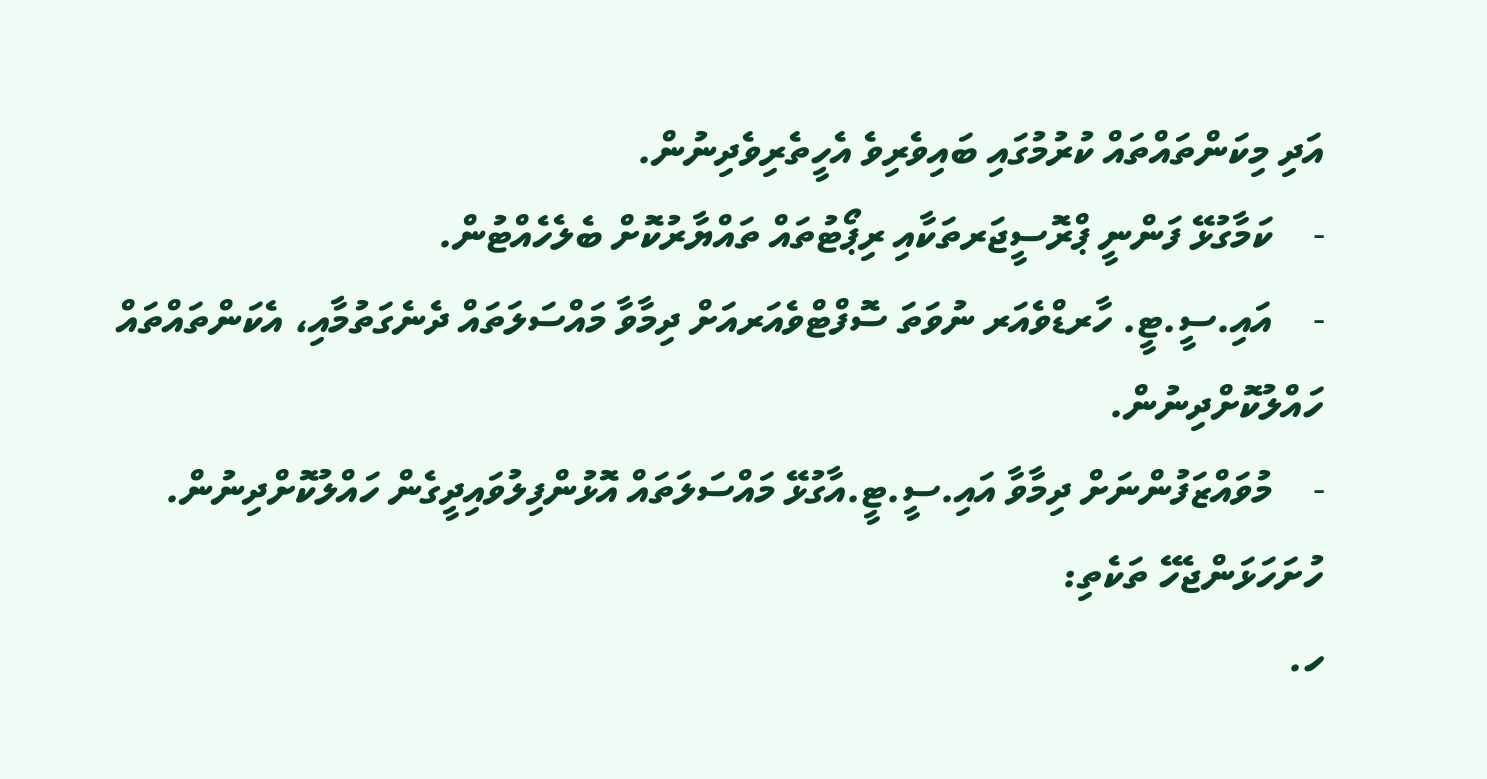އަދި މިކަންތައްތައް ކުރުމުގައި ބައިވެރިވެ އެހީތެރިވެދިނުން.
-    ކަމާގުޅޭ ފަންނީ ޕްރޮސީޖަރތަކާއި ރިޕޯޓުތައް ތައްޔާރުކޮށް ބެލެހެއްޓުން.
-    އައި.ސީ.ޓީ. ހާރޑްވެއަރ ނުވަތަ ސޮފްޓްވެއަރއަށް ދިމާވާ މައްސަލަތައް ދެނެގަތުމާއި، އެކަންތައްތައް ހައްލުކޮށްދިނުން.
-    މުވައްޒަފުންނަށް ދިމާވާ އައި.ސީ.ޓީ.އާގުޅޭ މައްސަލަތައް އޮޅުންފިލުވައިދީގެން ހައްލުކޮށްދިނުން.
ހުށަހަޅަންޖެހޭ ތަކެތި:
ހ.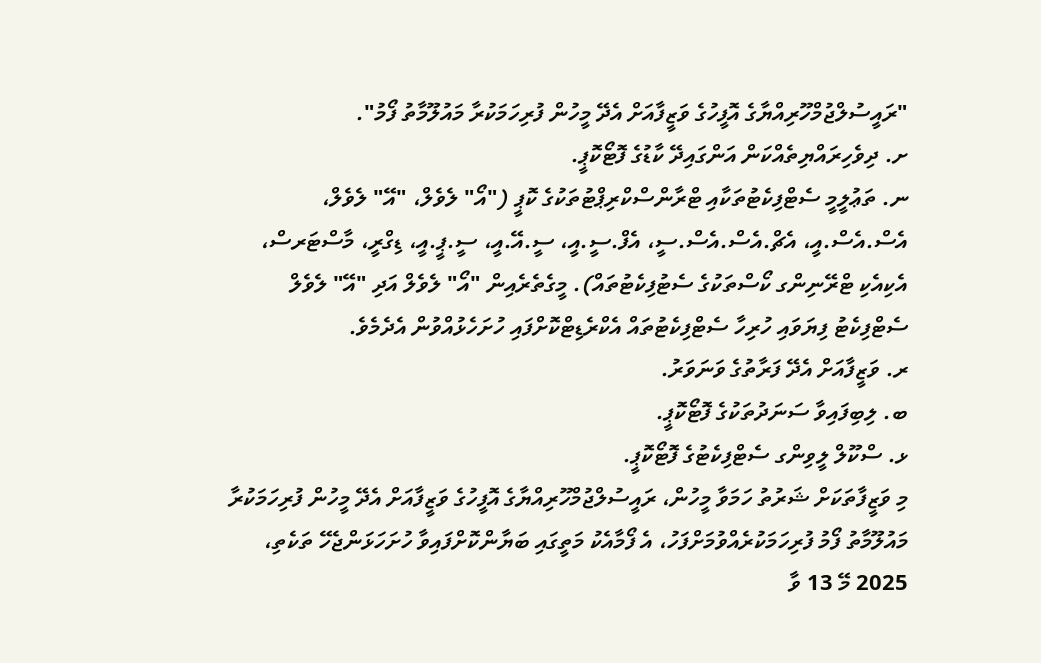"ރައީސުލްޖުމްހޫރިއްޔާގެ އޮފީހުގެ ވަޒީފާއަށް އެދޭ މީހުން ފުރިހަމަކުރާ މައުލޫމާތު ފޯމު".
ށ. ދިވެހިރައްޔިތެއްކަން އަންގައިދޭ ކާޑުގެ ފޮޓޯކޮޕީ.
ނ. ތަޢުލީމީ ސެޓްފިކެޓުތަކާއި ޓްރާންސްކްރިޕްޓުތަކުގެ ކޮޕީ ("އޯ" ލެވެލް، "އޭ" ލެވެލް، އެސް.އެސް.އީ، އެޗް.އެސް.އެސް.ސީ، އެފް.ސީ.އީ، ސީ.އޭ.އީ، ސީ.ޕީ.އީ، ޑިގްރީ، މާސްޓަރސް، އެކިއެކި ޓްރޭނިންގ ކޯސްތަކުގެ ސެޓުފިކެޓުތައް). މީގެތެރެއިން "އޯ" ލެވެލް އަދި "އޭ" ލެވެލް ސެޓްފިކެޓު ފިޔަވައި ހުރިހާ ސެޓްފިކެޓުތައް އެކްރެޑިޓްކޮށްފައި ހުށަހެޅުއްވުން އެދެމެވެ.
ރ. ވަޒީފާއަށް އެދޭ ފަރާތުގެ ވަނަވަރު.
ބ. ލިބިފައިވާ ސަނަދުތަކުގެ ފޮޓޯކޮޕީ.
ޅ. ސްކޫލް ލީވިންގ ސެޓްފިކެޓުގެ ފޮޓޯކޮޕީ.
މި ވަޒީފާތަކަށް ޝަރުތު ހަމަވާ މީހުން، ރައީސުލްޖުމްހޫރިއްޔާގެ އޮފީހުގެ ވަޒީފާއަށް އެދޭ މީހުން ފުރިހަމަކުރާ މައުލޫމާތު ފޯމު ފުރިހަމަކުރެއްވުމަށްފަހު، އެ ފޯމާއެކު މަތީގައި ބަޔާންކޮށްފައިވާ ހުށަހަޅަންޖެހޭ ތަކެތި، 2025 މޭ 13 ވާ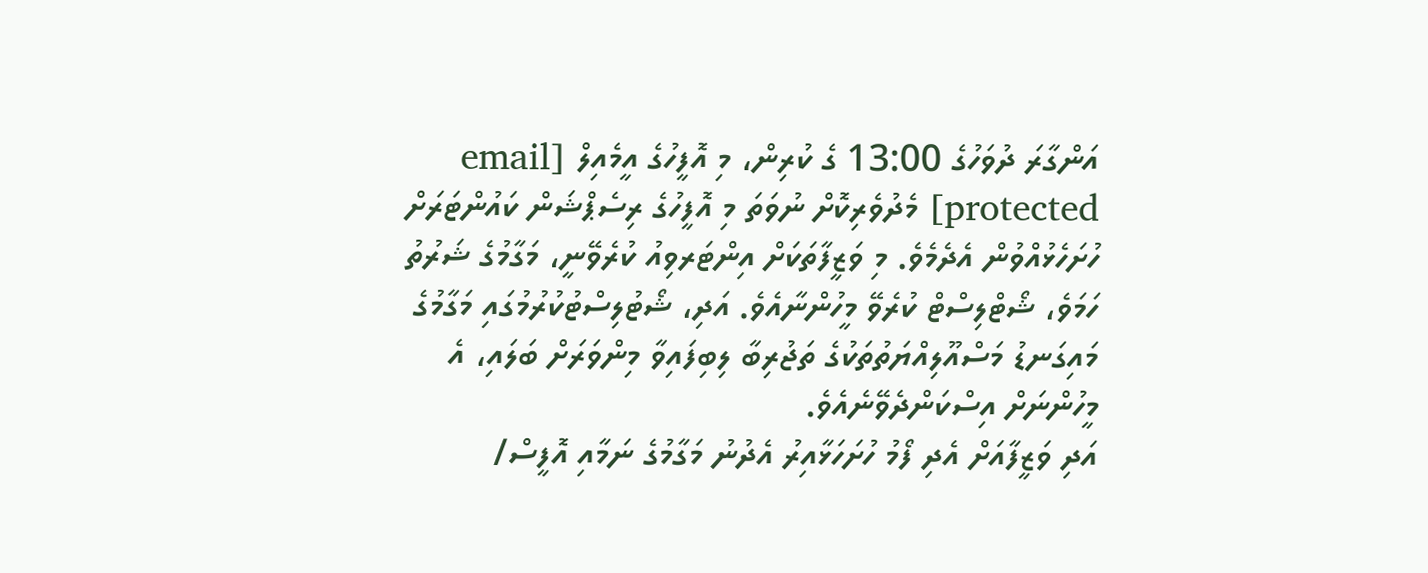އަންގާރަ ދުވަހުގެ 13:00 ގެ ކުރިން، މި އޮފީހުގެ އީމެއިލް [email protected] މެދުވެރިކޮށް ނުވަތަ މި އޮފީހުގެ ރިސެޕްޝަން ކައުންޓަރަށް ހުށަހެޅުއްވުން އެދެމެވެ. މި ވަޒީފާތަކަށް އިންޓަރވިއު ކުރެވޭނީ، މަގާމުގެ ޝަރުތު ހަމަވެ، ޝޯޓްލިސްޓް ކުރެވޭ މީހުންނާއެވެ. އަދި، ޝޯޓުލިސްޓުކުރުމުގައި މަގާމުގެ މައިގަނޑު މަސްއޫލިއްޔަތުތަކުގެ ތަޖުރިބާ ލިބިފައިވާ މިންވަރަށް ބަލައި، އެ މީހުންނަށް އިސްކަންދެވޭނެއެވެ.
އަދި ވަޒީފާއަށް އެދި ފޯމު ހުށަހަޅާއިރު އެދުނު މަގާމުގެ ނަމާއި އޮފީސް/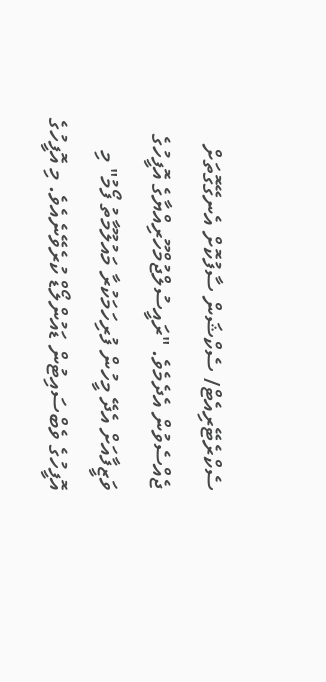ސެކްރެޓޭރިއެޓް/ ސެކްޝަން ސާފުކޮށް އެނގޭގޮތަށް ޖެއްސެވުން އެދެމެވެ. "ރައީސުލްޖުމްހޫރިއްޔާގެ އޮފީހުގެ ވަޒީފާއަށް އެދޭ މީހުން ފުރިހަމަކުރާ މައުލޫމާތު ފޯމު" މި އޮފީހުގެ ވެބްސައިޓުން ޑައުންލޯޑް ކުރެވޭނެއެވެ. މި އޮފީހުގެ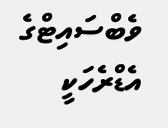ވެބްސައިޓްގެ އެޑްރެހަކީ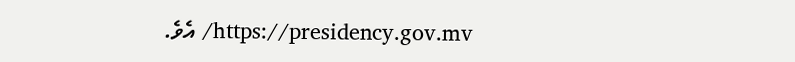https://presidency.gov.mv/ އެވެ.